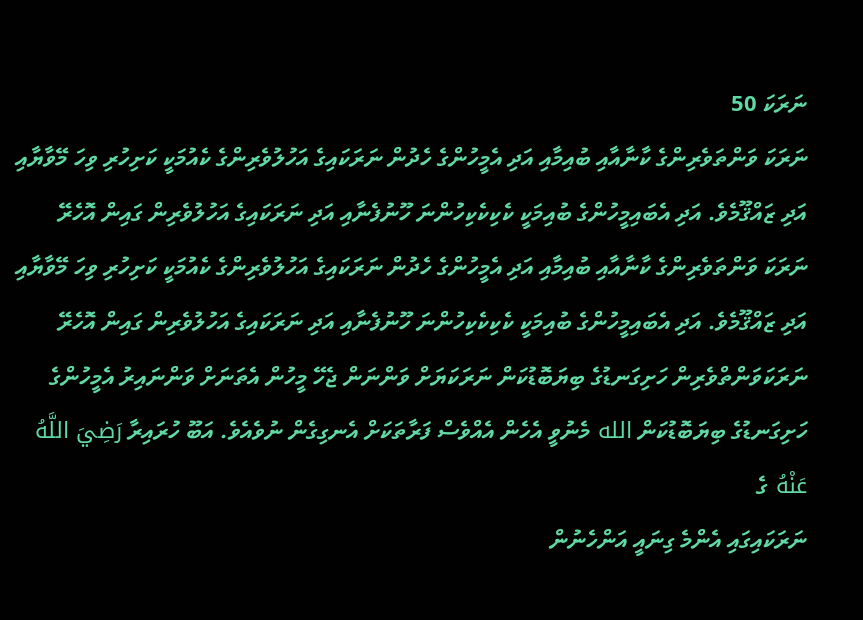ނަރަކަ 50
ނަރަކަ ވަންތަވެރިންގެ ކާނާއާއި ބުއިމާއި އަދި އެމީހުންގެ ހެދުން ނަރަކައިގެ އަހުލުވެރިންގެ ކެއުމަކީ ކަށިހުރި ވިހަ މޭވާޔާއި އަދި ޒައްޤޫމެވެ. އަދި އެބައިމީހުންގެ ބުއިމަކީ ކެކިކެކިހުންނަ ހޫނުފެނާއި އަދި ނަރަކައިގެ އަހުލުވެރިން ގައިން އޮހެރޭ
ނަރަކަ ވަންތަވެރިންގެ ކާނާއާއި ބުއިމާއި އަދި އެމީހުންގެ ހެދުން ނަރަކައިގެ އަހުލުވެރިންގެ ކެއުމަކީ ކަށިހުރި ވިހަ މޭވާޔާއި އަދި ޒައްޤޫމެވެ. އަދި އެބައިމީހުންގެ ބުއިމަކީ ކެކިކެކިހުންނަ ހޫނުފެނާއި އަދި ނަރަކައިގެ އަހުލުވެރިން ގައިން އޮހެރޭ
ނަރަކަވަންތްވެރިން ހަށިގަނޑުގެ ބިޔަބޮޑުކަން ނަރަކަޔަށް ވަންނަން ޖެހޭ މީހުން އެތަނަށް ވަންނައިރު އެމީހުންގެ ހަށިގަނޑުގެ ބިޔަބޮޑުކަން الله މެނުވީ އެހެން އެއްވެސް ފަރާތަކަށް އެނގިގެން ނުވެއެވެ. އަބޫ ހުރައިރާ رَضِيَ اللَّهُ عَنْهُ ގެ
ނަރަކައިގައި އެންމެ ގިނައީ އަންހެނުން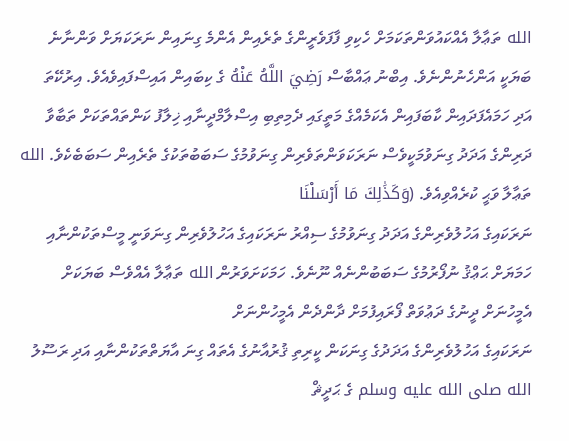الله ތަޢާލާ އެއްކައުވަންތަކަމަށް ހެކިވި ފާފަވެރީންގެ ތެރެއިން އެންމެ ގިނައިން ނަރަކަޔަށް ވަންނާނެ ބަޔަކީ އަންހެނުންނެވެ. އިބްނު ޢައްބާސް رَضِيَ اللَّهُ عَنْهُ ގެ ކިބައިން އައިސްފައިވެއެވެ. އިރުކޭތަ
އަދި ހަމައެފަދައިން ކާބަފައިން އެކަމެއްގެ މަތީގައި ދެމިތިބި އިސްލާމްދީނާއި ޚިލާފު ކަންތައްތަކަށް ތަބާވާ ދަރިންގެ އަދަދު ގިނަވުމަކީވެސް ނަރަކަވަންތަވެރިން ގިނަވުމުގެ ސަބަބުތަކުގެ ތެރެއިން ސަބަބެކެވެ. الله ތަޢާލާ ވަޙީ ކުރެއްވިއެވެ. (وَكَذَٰلِكَ مَا أَرْسَلْنَا
ނަރަކައިގެ އަހުލުވެރިންގެ އަދަދު ގިނަވުމުގެ ސިއްރު ނަރަކައިގެ އަހުލުވެރިން ގިނަވަނީ މީސްތަކުންނާއި ހަމަޔަށް ޙަޢްޤު ނުފޯރުމުގެ ސަބަބުންނެއް ނޫނެވެ. ހަމަކަށަވަރުން الله ތަޢާލާ އެއްވެސް ބަޔަކަށް އެމީހުނަށް ދީނުގެ ދަޢުވަތް ފޯރައިފުމަށް ދާންދެން އެމީހުންނަށް
ނަރަކައިގެ އަހުލުވެރިންގެ އަދަދުގެ ގިނަކަން ކީރިތި ޤުރުއާނުގެ އެތައް ގިނަ އާޔަތްތަކުންނާއި އަދި ރަސޫލު الله صلى الله عليه وسلم ގެ ޙަދީޘް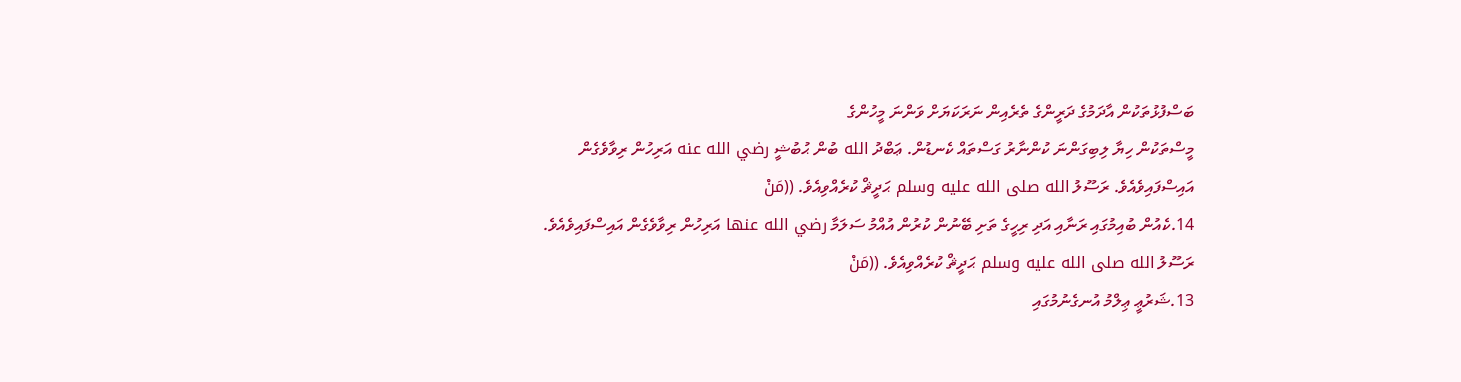ބަސްފުޅުތަކުން އާދަމުގެ ދަރީންގެ ތެރެއިން ނަރަކަޔަށް ވަންނަ މީހުންގެ
މީސްތަކުން ހިޔާ ލިބިގަންނަ ކުންނާރު ގަސްތައް ކެނޑުން. ޢަބްދު الله ބުން ޙުބުޝީ رضي الله عنه އަރިހުން ރިވާވެގެން އައިސްފައިވެއެވެ. ރަސޫލު الله صلى الله عليه وسلم ޙަދީޘް ކުރެއްވިއެވެ. ((مَنْ
14.ކެއުން ބުއިމުގައި ރަނާއި އަދި ރިހީގެ ތަށި ބޭނުން ކުރުން އުއްމު ސަލަމާ رضي الله عنها އަރިހުން ރިވާވެގެން އައިސްފައިވެއެވެ. ރަސޫލު الله صلى الله عليه وسلم ޙަދީޘް ކުރެއްވިއެވެ. ((مَنْ
13.ޝަރުޢީ ޢިލްމު އުނގެނުމުގައި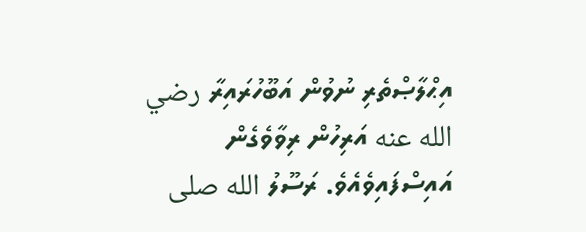އިޙްލާޞްތެރި ނުވުން އަބޫހުރައިރާ رضي الله عنه އަރިހުން ރިވާވެގެން އައިސްފައިވެއެވެ. ރަސޫލު الله صلى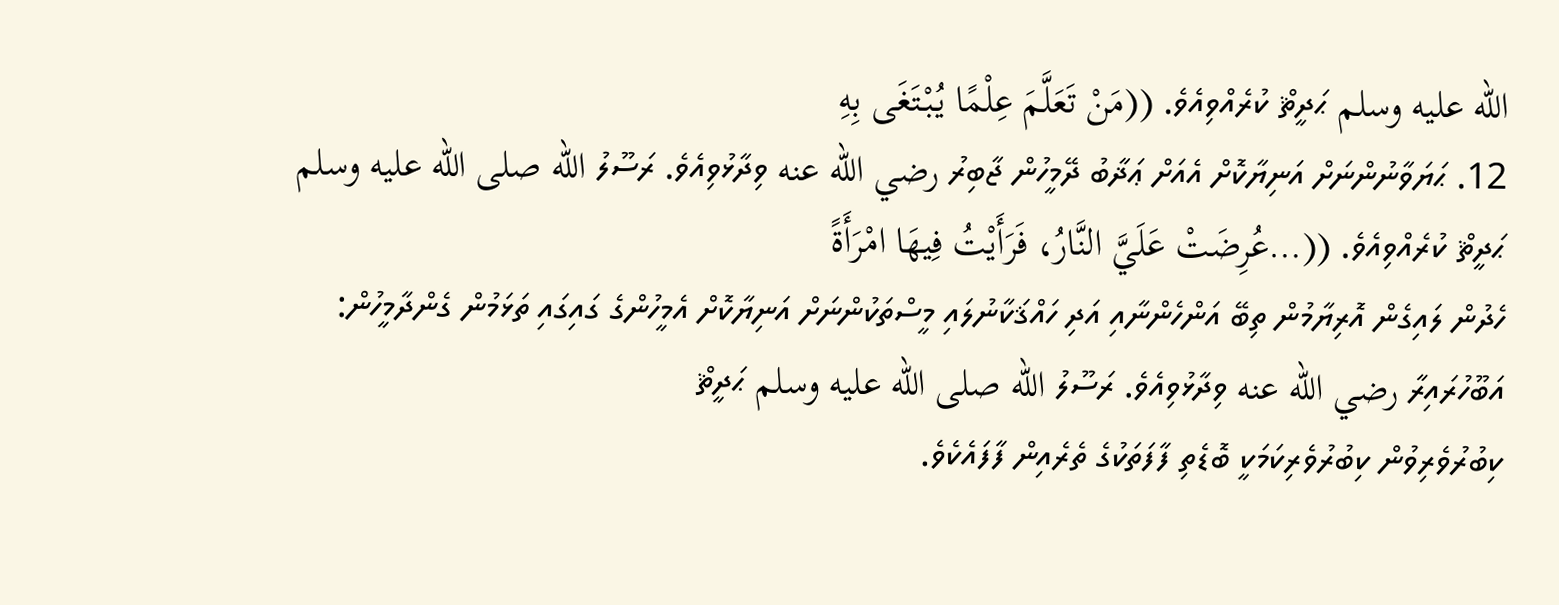الله عليه وسلم ޙަދީޘް ކުރެއްވިއެވެ. ((مَنْ تَعَلَّمَ عِلْمًا يُبْتَغَى بِهِ
12. ޙަޔަވާނުންނަށް އަނިޔާކޮށް އެއަށް ޢަޛާބު ދޭމީހުން ޖާބިރު رضي الله عنه ވިދާޅުވިއެވެ. ރަސޫލު الله صلى الله عليه وسلم ޙަދީޘް ކުރެއްވިއެވެ. ((…عُرِضَتْ عَلَيَّ النَّارُ، فَرَأَيْتُ فِيهَا امْرَأَةً
ހެދުން ލައިގެން އޮރިޔާމުން ތިބޭ އަންހެންނާއި އަދި ހައްޤަކާނުލައި މީސްތަކުންނަށް އަނިޔާކޮށް އެމީހުންގެ ގައިގައި ތަޅަމުން ގެންދާމީހުން: އަބޫހުރައިރާ رضي الله عنه ވިދާޅުވިއެވެ. ރަސޫލު الله صلى الله عليه وسلم ޙަދީޘް
ކިބުރުވެރިވުން ކިބުރުވެރިކަމަކީ ބޮޑެތި ފާފަތަކުގެ ތެރެއިން ފާފައެކެވެ.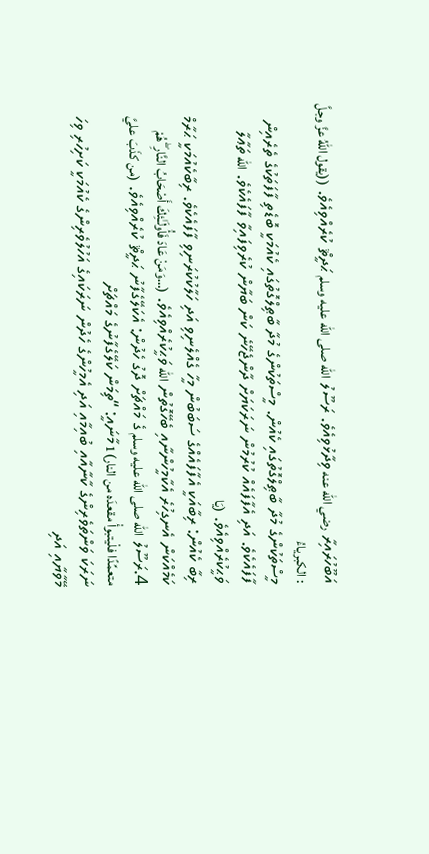އަބޫހުރައިރާ رضي الله عنه ވިދާޅުވިއެވެ. ރަސޫލު الله صلى الله عليه وسلم ޙަދީޘް ކުރެއްވިއެވެ. ((يقول اللهُ عزَّ وجلَّ : الكبرياءُ
މީސްތަކުންގެ މުދާ ބާޠިލްގޮތުގައި ކެއުން. މީސްތަކުންގެ މުދާ ބާޠިލްގޮތުގައި ކެއުމަކީ ބޮޑެތި ފާފަތަކުގެ ތެރެއިން ފާފައެކެވެ. އަދި އެފާފައެއް ކުރުމުން ނަރަކަޔަށް ދާންޖެހޭނެ ކަން ބަޔާން ކުރެވިފައިވާ ފާފައެކެވެ. الله ތަޢާލާ ވަޙީކުރެއްވިއެވެ. (يَا
ރިބާ ކެއުން: ރިބާއަކީ އެފާފައެއްގެ ސަބަބުން މީހާ ގެއްލެނިވި އަދި ހަލާކުކުރަނިވި ފާފައެކެވެ. ރިބާކެއުމަކީ ޙަރާމް ކަމެއްކަން އެނގިހުރެ އެކާމީހުންނާއި ބެހޭގޮތުން الله ވަޙީކުރެއްވިއެވެ. (…وَمَنْ عَادَ فَأُولَـٰئِكَ أَصْحَابُ النَّارِ ۖ هُمْ
4.ރަސޫލު الله صلى الله عليه وسلم ގެ މައްޗަށް ދޮގު ހެދުން: އެކަލޭގެފާނު ޙަދީޘް ކުރެއްވިއެވެ. (من كذَبَ عليَّ متعمِّدًا فلْيتبوأْ مقعدَه من النار)1 މާނައީ: “ތިމަން ކަލޭގެފާނުގެ މައްޗަށް
ނަރަކަ ވަންތަވެރިންގެ ކާނާއާއި ބުއިމާއި އަދި އެމީހުންގެ ހެދުން ނަރަކައިގެ އަހުލުވެރިންގެ ކެއުމަކީ ކަށިހުރި ވިހަ މޭވާޔާއި އަދި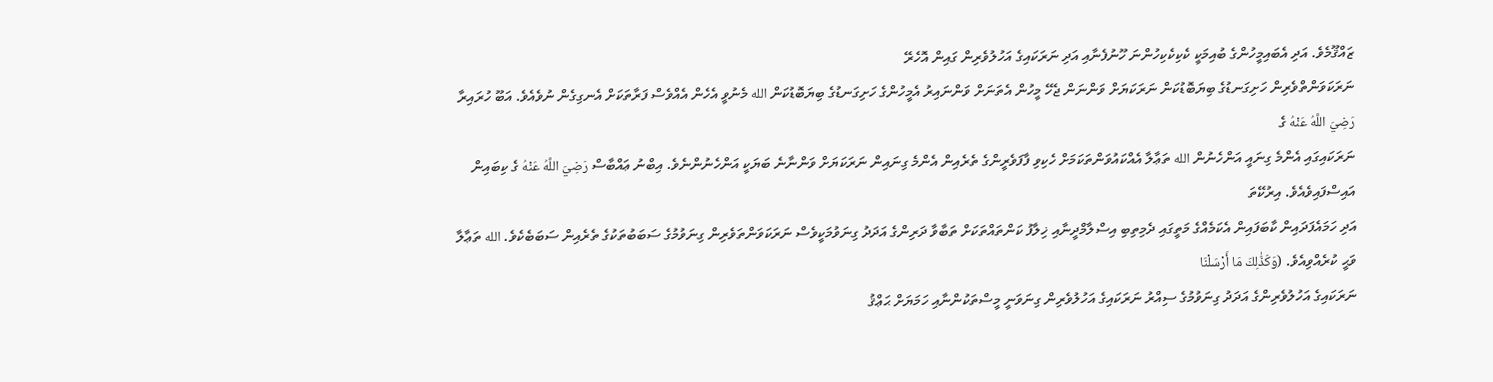ޒައްޤޫމެވެ. އަދި އެބައިމީހުންގެ ބުއިމަކީ ކެކިކެކިހުންނަ ހޫނުފެނާއި އަދި ނަރަކައިގެ އަހުލުވެރިން ގައިން އޮހެރޭ
ނަރަކަވަންތްވެރިން ހަށިގަނޑުގެ ބިޔަބޮޑުކަން ނަރަކަޔަށް ވަންނަން ޖެހޭ މީހުން އެތަނަށް ވަންނައިރު އެމީހުންގެ ހަށިގަނޑުގެ ބިޔަބޮޑުކަން الله މެނުވީ އެހެން އެއްވެސް ފަރާތަކަށް އެނގިގެން ނުވެއެވެ. އަބޫ ހުރައިރާ رَضِيَ اللَّهُ عَنْهُ ގެ
ނަރަކައިގައި އެންމެ ގިނައީ އަންހެނުން الله ތަޢާލާ އެއްކައުވަންތަކަމަށް ހެކިވި ފާފަވެރީންގެ ތެރެއިން އެންމެ ގިނައިން ނަރަކަޔަށް ވަންނާނެ ބަޔަކީ އަންހެނުންނެވެ. އިބްނު ޢައްބާސް رَضِيَ اللَّهُ عَنْهُ ގެ ކިބައިން އައިސްފައިވެއެވެ. އިރުކޭތަ
އަދި ހަމައެފަދައިން ކާބަފައިން އެކަމެއްގެ މަތީގައި ދެމިތިބި އިސްލާމްދީނާއި ޚިލާފު ކަންތައްތަކަށް ތަބާވާ ދަރިންގެ އަދަދު ގިނަވުމަކީވެސް ނަރަކަވަންތަވެރިން ގިނަވުމުގެ ސަބަބުތަކުގެ ތެރެއިން ސަބަބެކެވެ. الله ތަޢާލާ ވަޙީ ކުރެއްވިއެވެ. (وَكَذَٰلِكَ مَا أَرْسَلْنَا
ނަރަކައިގެ އަހުލުވެރިންގެ އަދަދު ގިނަވުމުގެ ސިއްރު ނަރަކައިގެ އަހުލުވެރިން ގިނަވަނީ މީސްތަކުންނާއި ހަމަޔަށް ޙަޢްޤު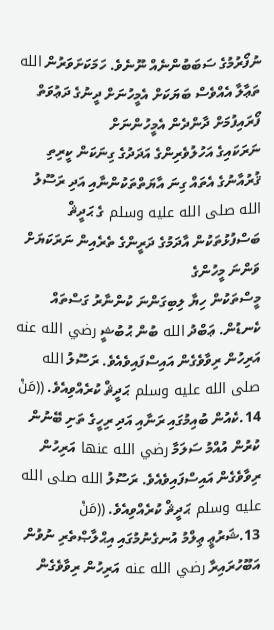ނުފޯރުމުގެ ސަބަބުންނެއް ނޫނެވެ. ހަމަކަށަވަރުން الله ތަޢާލާ އެއްވެސް ބަޔަކަށް އެމީހުނަށް ދީނުގެ ދަޢުވަތް ފޯރައިފުމަށް ދާންދެން އެމީހުންނަށް
ނަރަކައިގެ އަހުލުވެރިންގެ އަދަދުގެ ގިނަކަން ކީރިތި ޤުރުއާނުގެ އެތައް ގިނަ އާޔަތްތަކުންނާއި އަދި ރަސޫލު الله صلى الله عليه وسلم ގެ ޙަދީޘް ބަސްފުޅުތަކުން އާދަމުގެ ދަރީންގެ ތެރެއިން ނަރަކަޔަށް ވަންނަ މީހުންގެ
މީސްތަކުން ހިޔާ ލިބިގަންނަ ކުންނާރު ގަސްތައް ކެނޑުން. ޢަބްދު الله ބުން ޙުބުޝީ رضي الله عنه އަރިހުން ރިވާވެގެން އައިސްފައިވެއެވެ. ރަސޫލު الله صلى الله عليه وسلم ޙަދީޘް ކުރެއްވިއެވެ. ((مَنْ
14.ކެއުން ބުއިމުގައި ރަނާއި އަދި ރިހީގެ ތަށި ބޭނުން ކުރުން އުއްމު ސަލަމާ رضي الله عنها އަރިހުން ރިވާވެގެން އައިސްފައިވެއެވެ. ރަސޫލު الله صلى الله عليه وسلم ޙަދީޘް ކުރެއްވިއެވެ. ((مَنْ
13.ޝަރުޢީ ޢިލްމު އުނގެނުމުގައި އިޙްލާޞްތެރި ނުވުން އަބޫހުރައިރާ رضي الله عنه އަރިހުން ރިވާވެގެން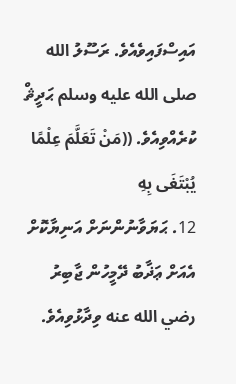އައިސްފައިވެއެވެ. ރަސޫލު الله صلى الله عليه وسلم ޙަދީޘް ކުރެއްވިއެވެ. ((مَنْ تَعَلَّمَ عِلْمًا يُبْتَغَى بِهِ
12. ޙަޔަވާނުންނަށް އަނިޔާކޮށް އެއަށް ޢަޛާބު ދޭމީހުން ޖާބިރު رضي الله عنه ވިދާޅުވިއެވެ.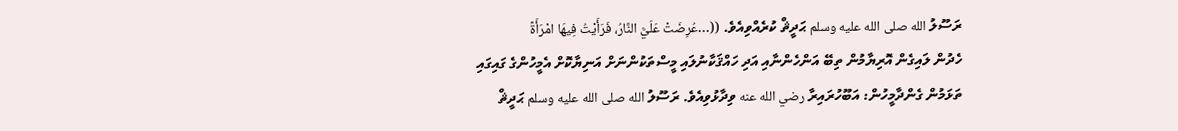ރަސޫލު الله صلى الله عليه وسلم ޙަދީޘް ކުރެއްވިއެވެ. ((…عُرِضَتْ عَلَيَّ النَّارُ، فَرَأَيْتُ فِيهَا امْرَأَةً
ހެދުން ލައިގެން އޮރިޔާމުން ތިބޭ އަންހެންނާއި އަދި ހައްޤަކާނުލައި މީސްތަކުންނަށް އަނިޔާކޮށް އެމީހުންގެ ގައިގައި ތަޅަމުން ގެންދާމީހުން: އަބޫހުރައިރާ رضي الله عنه ވިދާޅުވިއެވެ. ރަސޫލު الله صلى الله عليه وسلم ޙަދީޘް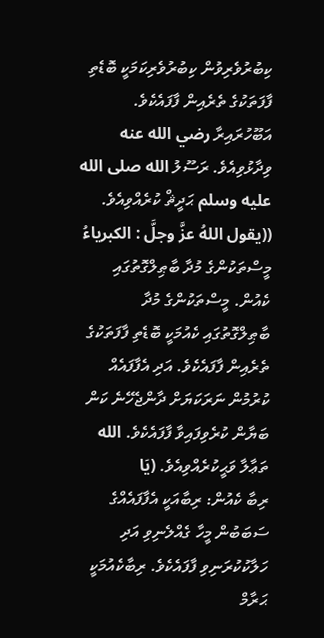ކިބުރުވެރިވުން ކިބުރުވެރިކަމަކީ ބޮޑެތި ފާފަތަކުގެ ތެރެއިން ފާފައެކެވެ. އަބޫހުރައިރާ رضي الله عنه ވިދާޅުވިއެވެ. ރަސޫލު الله صلى الله عليه وسلم ޙަދީޘް ކުރެއްވިއެވެ. ((يقول اللهُ عزَّ وجلَّ : الكبرياءُ
މީސްތަކުންގެ މުދާ ބާޠިލްގޮތުގައި ކެއުން. މީސްތަކުންގެ މުދާ ބާޠިލްގޮތުގައި ކެއުމަކީ ބޮޑެތި ފާފަތަކުގެ ތެރެއިން ފާފައެކެވެ. އަދި އެފާފައެއް ކުރުމުން ނަރަކަޔަށް ދާންޖެހޭނެ ކަން ބަޔާން ކުރެވިފައިވާ ފާފައެކެވެ. الله ތަޢާލާ ވަޙީކުރެއްވިއެވެ. (يَا
ރިބާ ކެއުން: ރިބާއަކީ އެފާފައެއްގެ ސަބަބުން މީހާ ގެއްލެނިވި އަދި ހަލާކުކުރަނިވި ފާފައެކެވެ. ރިބާކެއުމަކީ ޙަރާމް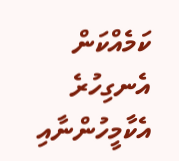ކަމެއްކަން އެނގިހުރެ އެކާމީހުންނާއި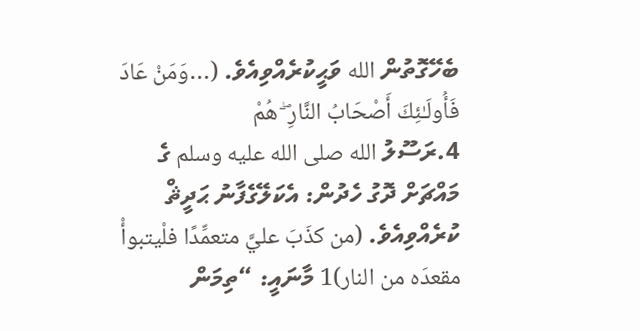ބެހޭގޮތުން الله ވަޙީކުރެއްވިއެވެ. (…وَمَنْ عَادَ فَأُولَـٰئِكَ أَصْحَابُ النَّارِ ۖ هُمْ
4.ރަސޫލު الله صلى الله عليه وسلم ގެ މައްޗަށް ދޮގު ހެދުން: އެކަލޭގެފާނު ޙަދީޘް ކުރެއްވިއެވެ. (من كذَبَ عليَّ متعمِّدًا فلْيتبوأْ مقعدَه من النار)1 މާނައީ: “ތިމަން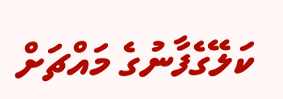ކަލޭގެފާނުގެ މައްޗަށް